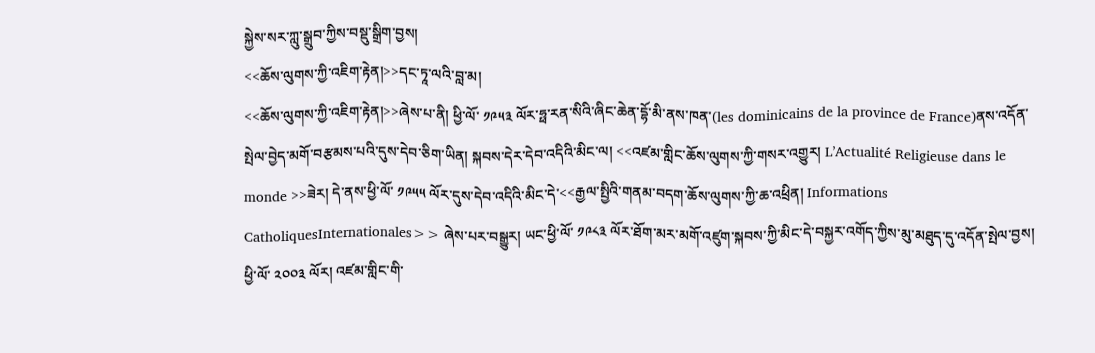སྐྱེས་སར་ཀླུ་སྒྲུབ་ཀྱིས་བསྡུ་སྒྲིག་བྱས།
<<ཆོས་ལུགས་ཀྱི་འཇིག་རྟེན།>>དང་ཏཱ་ལའི་བླ་མ།
<<ཆོས་ལུགས་ཀྱི་འཇིག་རྟེན།>>ཞེས་པ་ནི། ཕྱི་ལོ་ ༡༩༥༣ ལོར་ཧྥ་རན་སིའི་ཞིང་ཆེན་དྷོ་མི་ནས་ཁན་(les dominicains de la province de France)ནས་འདོན་སྤེལ་བྱེད་མགོ་བརྩམས་པའི་དུས་དེབ་ཅིག་ཡིན། སྐབས་དེར་དེབ་འདིའི་མིང་ལ། <<འཛམ་གླིང་ཆོས་ལུགས་ཀྱི་གསར་འགྱུར། L’Actualité Religieuse dans le monde >>ཟེར། དེ་ནས་ཕྱི་ལོ་ ༡༩༥༥ ལོར་དུས་དེབ་འདིའི་མིང་དེ་<<རྒྱལ་སྤྱིའི་གནམ་བདག་ཆོས་ལུགས་ཀྱི་ཆ་འཕྲིན། Informations CatholiquesInternationales>> ཞེས་པར་བསྒྱུར། ཡང་ཕྱི་ལོ་ ༡༩༨༣ ལོར་ཐོག་མར་མགོ་འཛུག་སྐབས་ཀྱི་མིང་དེ་བསྐྱར་འགོད་ཀྱིས་མུ་མཐུད་དུ་འདོན་སྤེལ་བྱས།
ཕྱི་ལོ་ ༢༠༠༣ ལོར། འཛམ་གླིང་གི་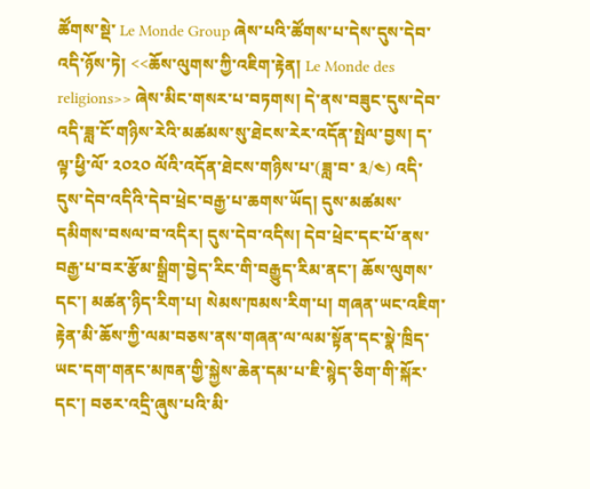ཚོགས་སྡེ་ Le Monde Group ཞེས་པའི་ཚོགས་པ་དེས་དུས་དེབ་འདི་ཉོས་ཏེ། <<ཆོས་ལུགས་ཀྱི་འཇིག་རྟེན། Le Monde des religions>> ཞེས་མིང་གསར་པ་བཏགས། དེ་ནས་བཟུང་དུས་དེབ་འདི་ཟླ་ངོ་གཉིས་རེའི་མཚམས་སུ་ཐེངས་རེར་འདོན་སྤེལ་བྱས། ད་ལྟ་ཕྱི་ལོ་ ༢༠༢༠ ལོའི་འདོན་ཐེངས་གཉིས་པ་(ཟླ་བ་ ༣/༤) འདི་དུས་དེབ་འདིའི་དེབ་ཕྲེང་བརྒྱ་པ་ཆགས་ཡོད། དུས་མཚམས་དམིགས་བསལ་བ་འདིར། དུས་དེབ་འདིས། དེབ་ཕྲེང་དང་པོ་ནས་བརྒྱ་པ་བར་རྩོམ་སྒྲིག་བྱེད་རིང་གི་བརྒྱུད་རིམ་ནང་། ཆོས་ལུགས་དང་། མཚན་ཉིད་རིག་པ། སེམས་ཁམས་རིག་པ། གཞན་ཡང་འཇིག་རྟེན་མི་ཆོས་ཀྱི་ལམ་བཅས་ནས་གཞན་ལ་ལམ་སྟོན་དང་སྣེ་ཁྲིད་ཡང་དག་གནང་མཁན་གྱི་སྐྱེས་ཆེན་དམ་པ་ཇི་སྙེད་ཅིག་གི་སྐོར་དང་། བཅར་འདྲི་ཞུས་པའི་མི་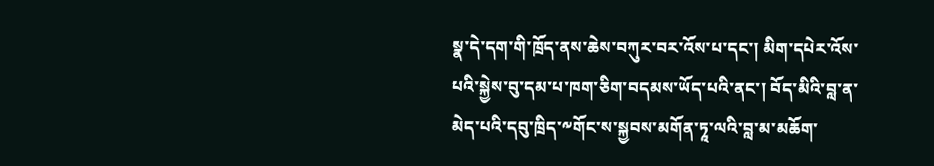སྣ་དེ་དག་གི་ཁྲོད་ནས་ཆེས་བཀུར་བར་འོས་པ་དང་། མིག་དཔེར་འོས་པའི་སྐྱེས་བུ་དམ་པ་ཁག་ཅིག་བདམས་ཡོད་པའི་ནང་། བོད་མིའི་བླ་ན་མེད་པའི་དབུ་ཁྲིད་༸གོང་ས་སྐྱབས་མགོན་ཏཱ་ལའི་བླ་མ་མཆོག་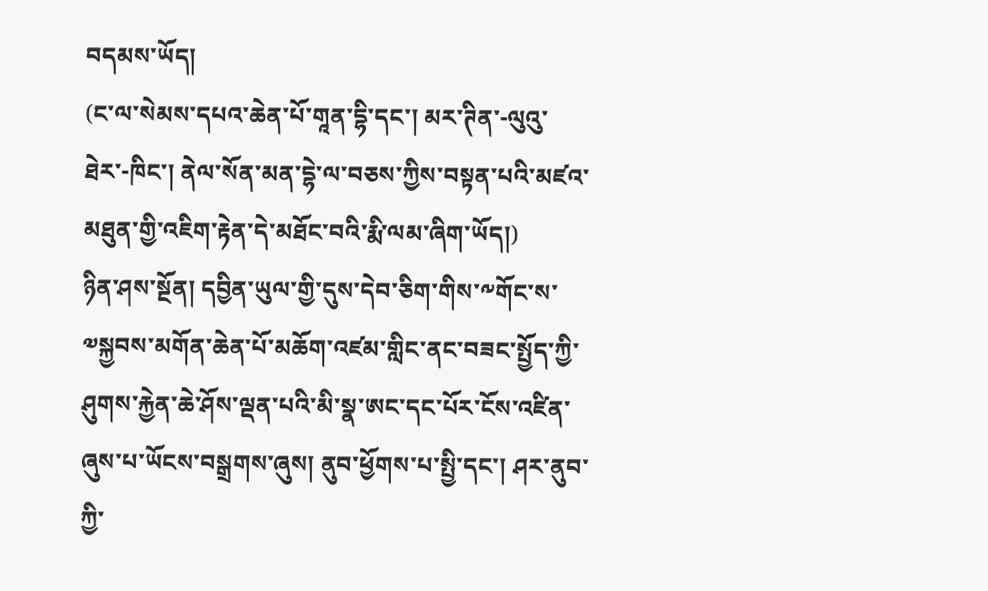བདམས་ཡོད།
(ང་ལ་སེམས་དཔའ་ཆེན་པོ་གཱན་དྷི་དང་། མར་ཊིན་-ལུའུ་ཐེར་-ཁིང་། ནེལ་སོན་མན་དྷེ་ལ་བཅས་ཀྱིས་བསྟན་པའི་མཛའ་མཐུན་གྱི་འཇིག་རྟེན་དེ་མཐོང་བའི་རྨི་ལམ་ཞིག་ཡོད།)
ཉིན་ཤས་སྔོན། དབྱིན་ཡུལ་གྱི་དུས་དེབ་ཅིག་གིས་༸གོང་ས་༧སྐྱབས་མགོན་ཆེན་པོ་མཆོག་འཛམ་གླིང་ནང་བཟང་སྤྱོད་ཀྱི་ཤུགས་རྐྱེན་ཆེ་ཤོས་ལྡན་པའི་མི་སྣ་ཨང་དང་པོར་ངོས་འཛིན་ཞུས་པ་ཡོངས་བསྒྲགས་ཞུས། ནུབ་ཕྱོགས་པ་སྤྱི་དང་། ཤར་ནུབ་ཀྱི་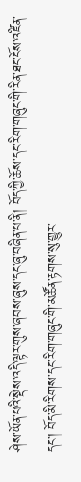ཤེས་ཡོན་པའི་སྡེས་འདི་ལྟར་གུས་ཞབས་ཞུས་དང་ཞུ་བཞིན་པ་ནི། བོད་ཀྱི་ཆོས་དང་རིག་གཞུང་གི་རིན་ཐང་ངོས་འཛིན་དང་། བོད་མི་རིགས་དང་རིག་གཞུང་གི་མཚོན་རྟགས་སུ་གྱུར་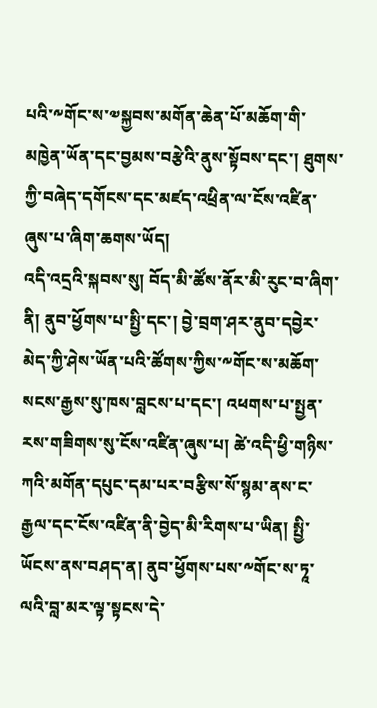པའི་༸གོང་ས་༧སྐྱབས་མགོན་ཆེན་པོ་མཆོག་གི་མཁྱེན་ཡོན་དང་བྱམས་བརྩེའི་ནུས་སྟོབས་དང་། ཐུགས་ཀྱི་བཞེད་དགོངས་དང་མཛད་འཕྲིན་ལ་ངོས་འཛིན་ཞུས་པ་ཞིག་ཆགས་ཡོད།
འདི་འདྲའི་སྐབས་སུ། བོད་མི་ཚོས་ནོར་མི་རུང་བ་ཞིག་ནི། ནུབ་ཕྱོགས་པ་སྤྱི་དང་། བྱེ་བྲག་ཤར་ནུབ་དབྱེར་མེད་ཀྱི་ཤེས་ཡོན་པའི་ཚོགས་ཀྱིས་༸གོང་ས་མཆོག་སངས་རྒྱས་སུ་ཁས་བླངས་པ་དང་། འཕགས་པ་སྤྱན་རས་གཟིགས་སུ་ངོས་འཛིན་ཞུས་པ། ཚེ་འདི་ཕྱི་གཉིས་ཀའི་མགོན་དཔུང་དམ་པར་བརྩིས་སོ་སྙམ་ནས་ང་རྒྱལ་དང་ངོས་འཛིན་ནི་བྱེད་མི་རིགས་པ་ཡིན། སྤྱི་ཡོངས་ནས་བཤད་ན། ནུབ་ཕྱོགས་པས་༸གོང་ས་ཏཱ་ལའི་བླ་མར་ལྟ་སྟངས་དེ་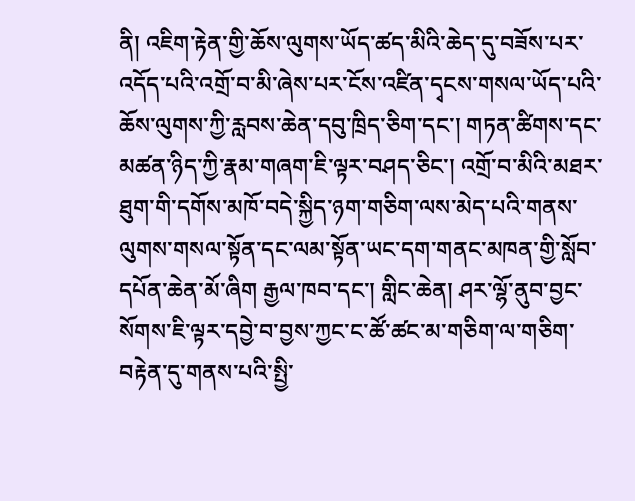ནི། འཇིག་རྟེན་གྱི་ཆོས་ལུགས་ཡོད་ཚད་མིའི་ཆེད་དུ་བཟོས་པར་འདོད་པའི་འགྲོ་བ་མི་ཞེས་པར་ངོས་འཛིན་དྭངས་གསལ་ཡོད་པའི་ཆོས་ལུགས་ཀྱི་རླབས་ཆེན་དབུ་ཁྲིད་ཅིག་དང་། གཏན་ཚིགས་དང་མཚན་ཉིད་ཀྱི་རྣམ་གཞག་ཇི་ལྟར་བཤད་ཅིང་། འགྲོ་བ་མིའི་མཐར་ཐུག་གི་དགོས་མཁོ་བདེ་སྐྱིད་ཉག་གཅིག་ལས་མེད་པའི་གནས་ལུགས་གསལ་སྟོན་དང་ལམ་སྟོན་ཡང་དག་གནང་མཁན་གྱི་སློབ་དཔོན་ཆེན་མོ་ཞིག རྒྱལ་ཁབ་དང་། གླིང་ཆེན། ཤར་ལྷོ་ནུབ་བྱང་སོགས་ཇི་ལྟར་དབྱེ་བ་བྱས་ཀྱང་ང་ཚོ་ཚང་མ་གཅིག་ལ་གཅིག་བརྟེན་དུ་གནས་པའི་སྤྱི་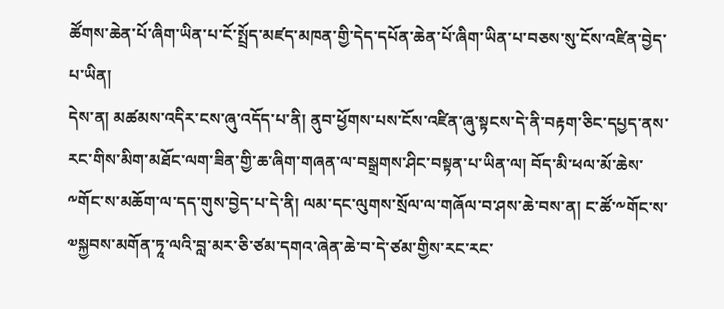ཚོགས་ཆེན་པོ་ཞིག་ཡིན་པ་ངོ་སྤྲོད་མཛད་མཁན་གྱི་དེད་དཔོན་ཆེན་པོ་ཞིག་ཡིན་པ་བཅས་སུ་ངོས་འཛིན་བྱེད་པ་ཡིན།
དེས་ན། མཚམས་འདིར་ངས་ཞུ་འདོད་པ་ནི། ནུབ་ཕྱོགས་པས་ངོས་འཛིན་ཞུ་སྟངས་དེ་ནི་བརྟག་ཅིང་དཔྱད་ནས་རང་གིས་མིག་མཐོང་ལག་ཟིན་གྱི་ཆ་ཞིག་གཞན་ལ་བསྒྲགས་ཤིང་བསྟན་པ་ཡིན་ལ། བོད་མི་ཕལ་མོ་ཆེས་༸གོང་ས་མཆོག་ལ་དད་གུས་བྱེད་པ་དེ་ནི། ལམ་དང་ལུགས་སྲོལ་ལ་གཞོལ་བ་ཤས་ཆེ་བས་ན། ང་ཚོ་༸གོང་ས་༧སྐྱབས་མགོན་ཏཱ་ལའི་བླ་མར་ཅི་ཙམ་དགའ་ཞེན་ཆེ་བ་དེ་ཙམ་གྱིས་རང་རང་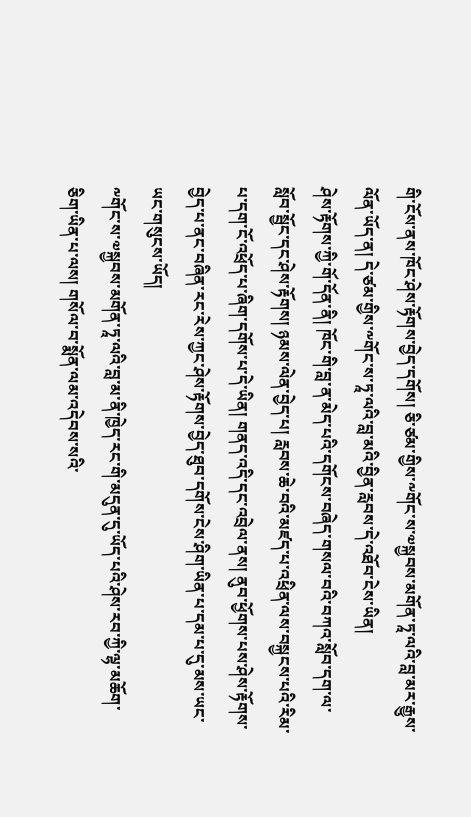གི་ངོས་ནས་ཁོང་ཤེས་རྟོགས་བྱེད་དགོས། ཅི་ཙམ་གྱིས་༸གོང་ས་༧སྐྱབས་མགོན་ཏཱ་ལའི་བླ་མར་རྒྱུས་ལོན་ཡོད་ན། དེ་ཙམ་གྱིས་༸གོང་ས་ཏཱ་ལའི་བླ་མའི་བྱིན་རླབས་དེ་འཐོབ་ངེས་ཡིན།
ཤེས་རྟོགས་ཀྱི་གོ་དོན་ནི། ཁོང་གི་བླ་ན་མེད་པའི་དགོངས་བཞེད་གསལ་བའི་བཀའ་སློབ་དག་ལ་སློབ་སྦྱོང་དང་ཤེས་རྟོགས། ཉམས་ལེན་བྱེད་པ། རླབས་ཆེ་བའི་མཛད་པ་འཕྲིན་ལས་བསྐྱངས་པའི་རིམ་པ་དག་ངོ་འཕྲོད་པ་ཞིག་དགོས་པ་དེ་ཡིན། གནད་འདི་དང་འབྲེལ་ནས། ནུབ་ཕྱོགས་པས་ཤེས་རྟོགས་བྱེད་པ་ནང་བཞིན་རང་རེས་ཀྱང་ཤེས་རྟོགས་བྱེད་ཐུབ་དགོས་ངེས་ཤིག་ཡིན་པ་དམ་པ་དུ་མས་ཡང་ཡང་གསུངས་ཡོད།
༸གོང་ས་༧སྐྱབས་མགོན་ཏཱ་ལའི་བླ་མ་ནི་ཁྱེད་རང་གི་མདུན་དུ་ཡོད་པའི་ཤེས་རབ་ཀྱི་ལྷ་མཆོག་ཅིག་ཡིན་པ་ལས། གསོལ་བ་སྨོན་ལམ་འདེབས་སའི་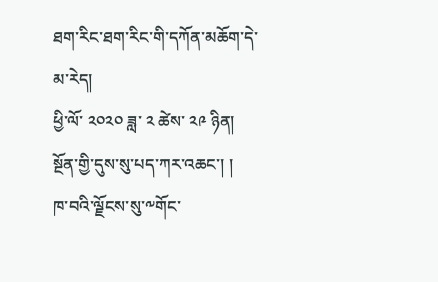ཐག་རིང་ཐག་རིང་གི་དཀོན་མཆོག་དེ་མ་རེད།
ཕྱི་ལོ་ ༢༠༢༠ ཟླ་ ༢ ཚེས་ ༢༩ ཉིན།
སྔོན་གྱི་དུས་སུ་པད་ཀར་འཆང་། །
ཁ་བའི་ལྗོངས་སུ་༸གོང་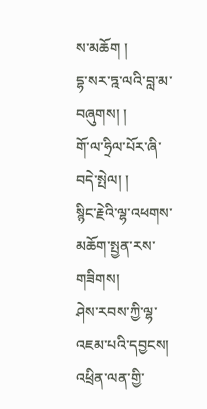ས་མཆོག །
དྷ་སར་ཏྰ་ལའི་བླ་མ་བཞུགས། །
གོ་ལ་ཧྲིལ་པོར་ཞི་བདེ་སྤེལ། །
སྙིང་རྗེའི་ལྷ་འཕགས་མཆོག་སྤྱན་རས་གཟིགས།
ཤེས་རབས་ཀྱི་ལྷ་འཇམ་པའི་དབྱངས།
འཕྲིན་ལན་གྱི་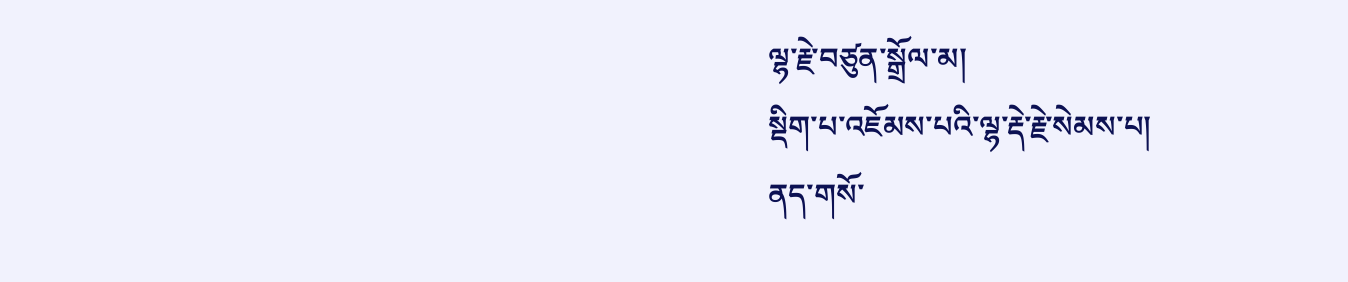ལྷ་རྗེ་བཙུན་སྒྲོལ་མ།
སྡིག་པ་འཇོམས་པའི་ལྷ་རྡེ་རྗེ་སེམས་པ།
ནད་གསོ་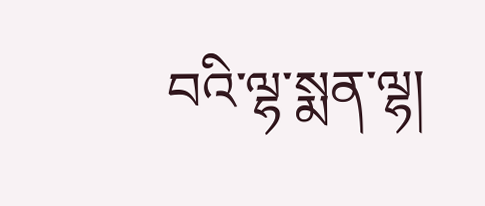བའི་ལྷ་སྨན་ལྷ།